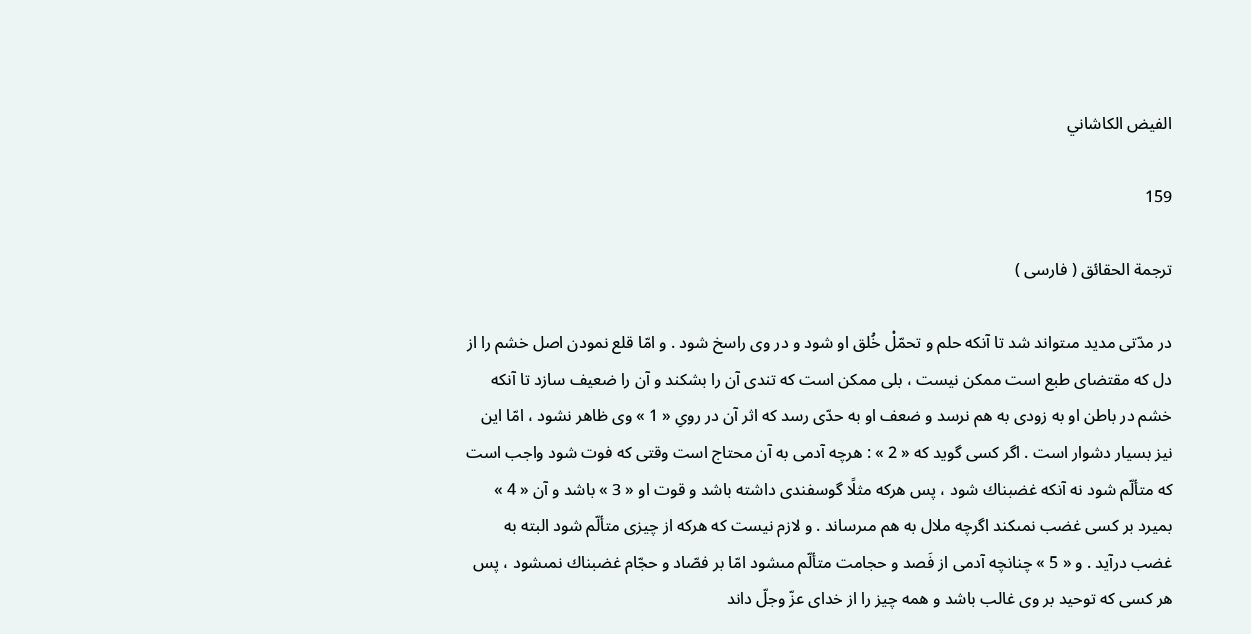الفيض الكاشاني

159

ترجمة الحقائق ( فارسى )

در مدّتى مديد مىتواند شد تا آنكه حلم و تحمّلْ خُلق او شود و در وى راسخ شود . و امّا قلع نمودن اصل خشم را از دل كه مقتضاى طبع است ممكن نيست ، بلى ممكن است كه تندى آن را بشكند و آن را ضعيف سازد تا آنكه خشم در باطن او به زودى به هم نرسد و ضعف او به حدّى رسد كه اثر آن در روىِ « 1 » وى ظاهر نشود ، امّا اين نيز بسيار دشوار است . اگر كسى گويد كه « 2 » : هرچه آدمى به آن محتاج است وقتى كه فوت شود واجب است كه متألّم شود نه آنكه غضبناك شود ، پس هركه مثلًا گوسفندى داشته باشد و قوت او « 3 » باشد و آن « 4 » بميرد بر كسى غضب نمىكند اگرچه ملال به هم مىرساند . و لازم نيست كه هركه از چيزى متألّم شود البته به غضب درآيد . و « 5 » چنانچه آدمى از فَصد و حجامت متألّم مىشود امّا بر فصّاد و حجّام غضبناك نمىشود ، پس هر كسى كه توحيد بر وى غالب باشد و همه چيز را از خداى عزّ وجلّ داند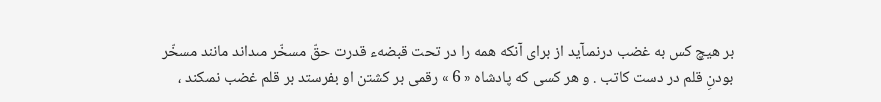بر هيچ كس به غضب درنمىآيد از براى آنكه همه را در تحت قبضهء قدرت حقّ مسخّر مىداند مانند مسخّر بودنِ قلم در دست كاتب . و هر كسى كه پادشاه « 6 » رقمى بر كشتن او بفرستد بر قلم غضب نمىكند ،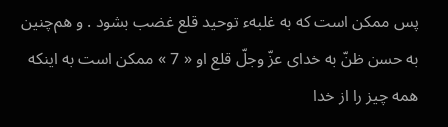پس ممكن است كه به غلبهء توحيد قلع غضب بشود . و هم‌چنين به حسن ظنّ به خداى عزّ وجلّ قلع او « 7 » ممكن است به اينكه همه چيز را از خدا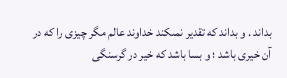بداند . و بداند كه تقدير نمىكند خداوند عالم مگر چيزى را كه در آن خيرى باشد ؛ و بسا باشد كه خير در گرسنگى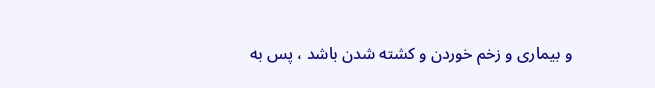و بيمارى و زخم خوردن و كشته شدن باشد ، پس به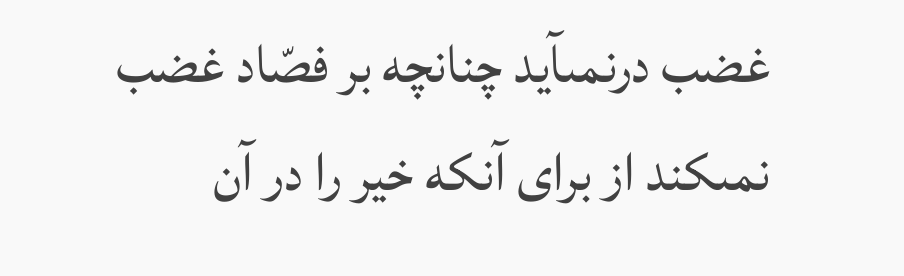غضب درنمىآيد چنانچه بر فصّاد غضب نمىكند از براى آنكه خير را در آن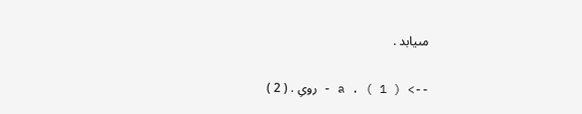مىيابد .

--> ( 1 ) . a - روىِ . ( 2 )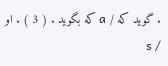. گويد كه / a كه بگويد . ( 3 ) . او / s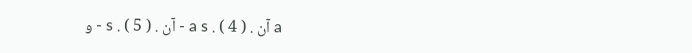a آن . ( 4 ) . a s - آن . ( 5 ) . s - و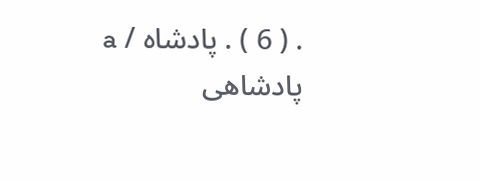. ( 6 ) . پادشاه / a پادشاهى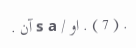. ( 7 ) . او / s a آن .